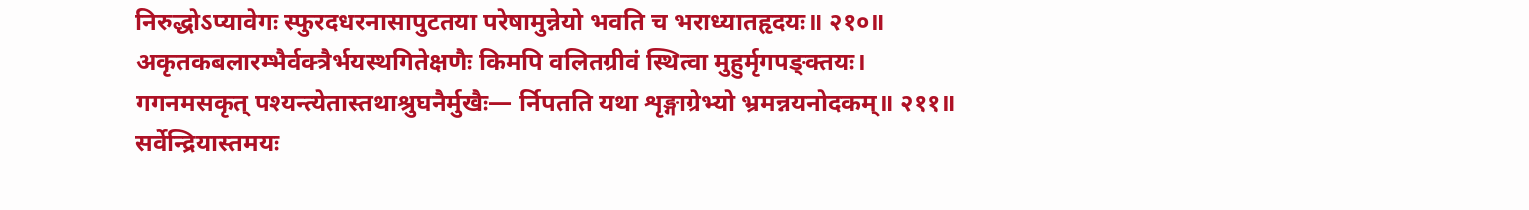निरुद्धोऽप्यावेगः स्फुरदधरनासापुटतया परेषामुन्नेयो भवति च भराध्यातहृदयः॥ २१०॥
अकृतकबलारम्भैर्वक्त्रैर्भयस्थगितेक्षणैः किमपि वलितग्रीवं स्थित्वा मुहुर्मृगपङ्क्तयः।
गगनमसकृत् पश्यन्त्येतास्तथाश्रुघनैर्मुखैः— र्निपतति यथा शृङ्गाग्रेभ्यो भ्रमन्नयनोदकम्॥ २११॥
सर्वेन्द्रियास्तमयः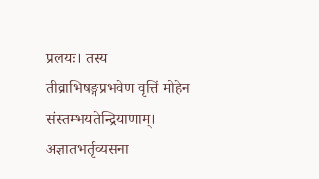प्रलयः। तस्य
तीव्राभिषङ्गप्रभवेण वृत्तिं मोहेन संस्तम्भयतेन्द्रियाणाम्।
अज्ञातभर्तृव्यसना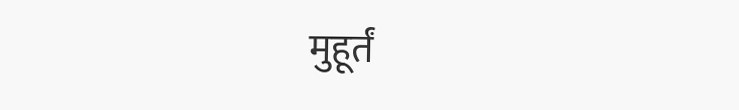मुहूर्तं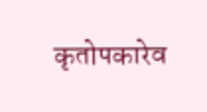कृतोपकारेव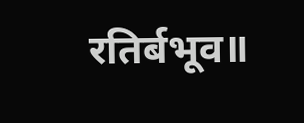रतिर्बभूव॥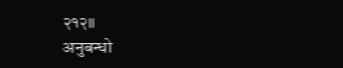२१२॥
अनुबन्धो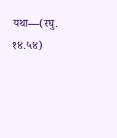यथा—(रघु. १४.५४)